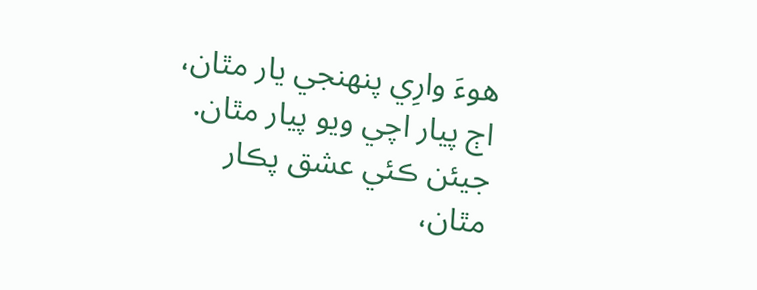هوءَ وارِي پنهنجي يار مٿان،
اڄ پيار اچي ويو پيار مٿان.
جيئن ڪئي عشق پڪار مٿان،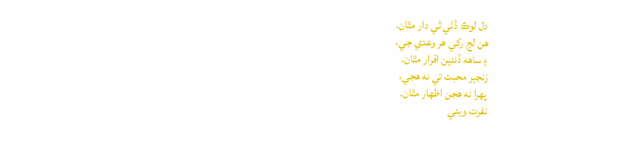دل لوڪ ڏٺي ٿي دار مٿان.
هن لڄ رکي هر وعدي جي،
۽ ساهه ڏنئين اقرار مٿان.
زنجير محبت تي نه هجي،
پهرا نه هجن اظهار مٿان.
نفرت ويئي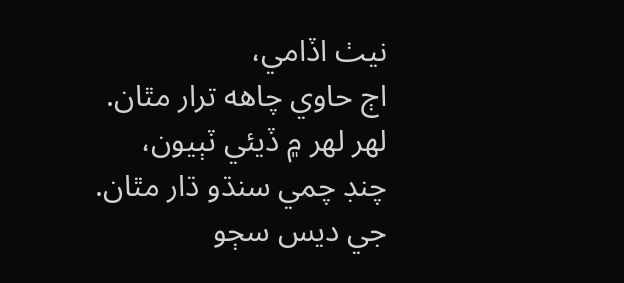نيٺ اڏامي،
اڄ حاوي چاهه ترار مٿان.
لهر لهر ۾ ڏيئي ٽٻيون،
چنڊ چمي سنڌو ڌار مٿان.
جي ديس سڄو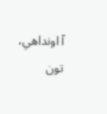آ اونداهي،
تون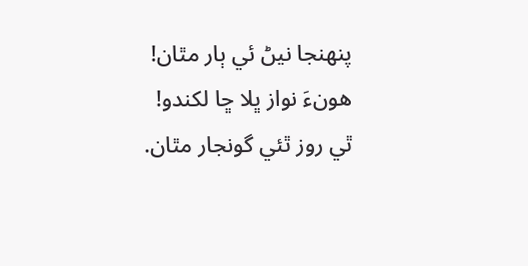پنهنجا نيڻ ئي ٻار مٿان!
هونءَ نواز ڀلا ڇا لکندو!
ٿي روز ٿئي گونجار مٿان.